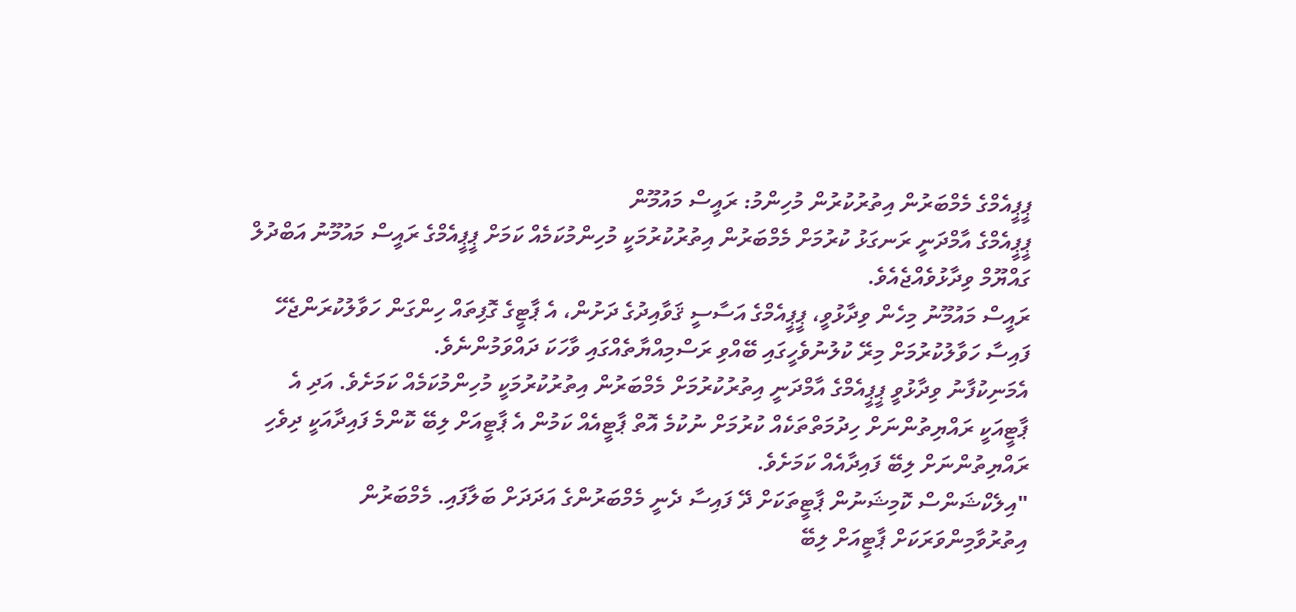ޕީޕީއެމްގެ މެމްބަރުން އިތުރުކުރުން މުހިންމު: ރައީސް މައުމޫން
ޕީޕީއެމްގެ އާމްދަނީ ރަނގަޅު ކުރުމަށް މެމްބަރުން އިތުރުކުރުމަކީ މުހިންމުކަމެއް ކަމަށް ޕީޕީއެމްގެ ރައީސް މައުމޫނު އަބްދުލް ގައްޔޫމް ވިދާޅުވެއްޖެއެވެ.
ރައީސް މައުމޫނު މިހެން ވިދާޅުވީ، ޕީޕީއެމްގެ އަސާސީ ޤަވާއިދުގެ ދަށުން، އެ ޕާޓީގެ ގޮފިތައް ހިންގަން ހަވާލުކުރަންޖެހޭ ފައިސާ ހަވާލުކުރުމަށް މިރޭ ކުލުނުވެހީގައި ބޭއްވި ރަސްމިއްޔާތެއްގައި ވާހަކަ ދައްވަމުންނެވެ.
އެމަނިކުފާނު ވިދާޅުވީ ޕީޕީއެމްގެ އާމްދަނީ އިތުރުކުރުމަށް މެމްބަރުން އިތުރުކުރުމަކީ މުހިންމުކަމެއް ކަމަށެވެ. އަދި އެ ޕާޓީއަކީ ރައްޔިތުންނަށް ހިދުމަތްތަކެއް ކުރުމަށް ނުކުމެ އޮތް ޕާޓީއެއް ކަމުން އެ ޕާޓީއަށް ލިބޭ ކޮންމެ ފައިދާއަކީ ދިވެހި ރައްޔިތުންނަށް ލިބޭ ފައިދާއެއް ކަމަށެވެ.
"އިލެކްޝަންސް ކޮމިޝަނުން ޕާޓީތަކަށް ދޭ ފައިސާ ދެނީ މެމްބަރުންގެ އަދަދަށް ބަލާފައި. މެމްބަރުން އިތުރުވާމިންވަރަކަށް ޕާޓީއަށް ލިބޭ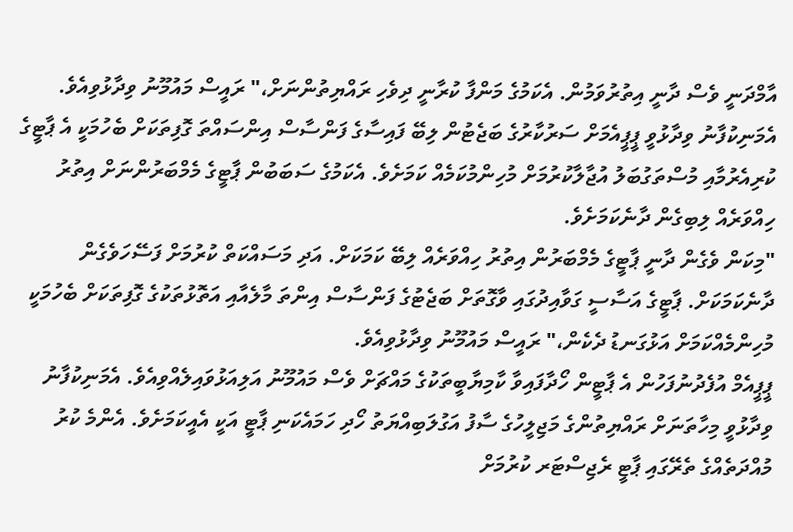އާމްދަނީ ވެސް ދާނީ އިތުރުވަމުން. އެކަމުގެ މަންފާ ކުރާނީ ދިވެހި ރައްޔިތުންނަށް،" ރައީސް މައުމޫނު ވިދާޅުވިއެވެ.
އެމަނިކުފާނު ވިދާޅުވީ ޕީޕީއެމަށް ސަރުކާރުގެ ބަޖެޓުން ލިބޭ ފައިސާގެ ފަންސާސް އިންސައްތަ ގޮފިތަކަށް ބެހުމަކީ އެ ޕާޓީގެ ކުރިއެރުމާއި މުސްތަގުބަލު އުޖާލާކުރުމަށް މުހިންމުކަމެއް ކަމަށެވެ. އެކަމުގެ ސަބަބުން ޕާޓީގެ މެމްބަރުންނަށް އިތުރު ހިއްވަރެއް ލިބިގެން ދާނެކަމަށެވެ.
"މިކަން ވެގެން ދާނީ ޕާޓީގެ މެމްބަރުން އިތުރު ހިއްވަރެއް ލިބޭ ކަމަކަށް. އަދި މަސައްކަތް ކުރުމަށް ފަސޭހަވެގެން ދާނެކަމަކަށް. ޕާޓީގެ އަސާސީ ގަވާއިދުގައި ވާގޮތަށް ބަޖެޓުގެ ފަންސާސް އިންތަ މާލެއާއި އަތޮޅުތަކުގެ ގޮފިތަކަށް ބެހުމަކީ މުހިންމެއްކަމަށް އަޅުގަނޑު ދެކެން،" ރައީސް މައުމޫނު ވިދާޅުވިއެވެ.
ޕީޕީއެމް އުފެދުނުފަހުން އެ ޕާޓީން ހޯދާފައިވާ ކާމިޔާބީތަކުގެ މައްޗަށް ވެސް މައުމޫނު އަލިއަޅުވައިލެއްވިއެވެ. އެމަނިކުފާނު ވިދާޅުވީ މިހާތަނަށް ރައްޔިތުންގެ މަޖިލީހުގެ ސާފު އަގުލަބިއްޔަތު ހޯދި ހަމައެކަނި ޕާޓީ އަކީ އެއީކަމަށެވެ. އެންމެ ކުރު މުއްދަތެއްގެ ތެރޭގައި ޕާޓީ ރެޖިސްޓަރ ކުރުމަށް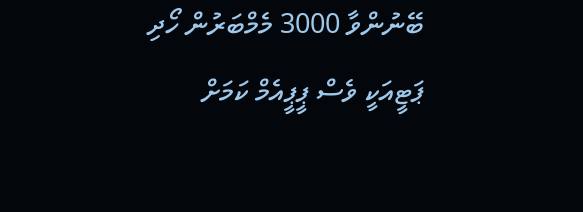ބޭނުންވާ 3000 މެމްބަރުން ހޯދި ޕަޓީއަކީ ވެސް ޕީޕީއެމް ކަމަށް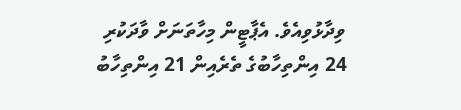ވިދާޅުވިއެވެ. އެޕާޓީން މިހާތަނަށް ވާދަކުރި 24 އިންތިހާބުގެ ތެރެއިން 21 އިންތިހާބު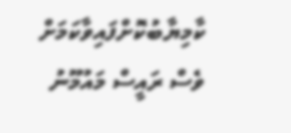ކާމިޔާބުކޮށްފައިވާކަމަށް ވެސް ރައީސް މައުމޫނު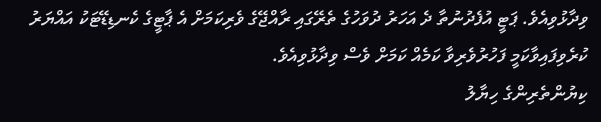ވިދާޅުވިއެވެ. ޕަޓީ އުފެދުނުތާ ދެ އަހަރު ދުވަހުގެ ތެރޭގައި ރާއްޖޭގެ ވެރިކަމަށް އެ ޕާޓީގެ ކެނޑިޑޭޓަކު އައްޔަރު ކުރެވިފައިވާކަމީ ފަހުރުވެރިވާ ކަމެއް ކަމަށް ވެސް ވިދާޅުވިއެވެ.
ކިޔުންތެރިންގެ ހިޔާލު